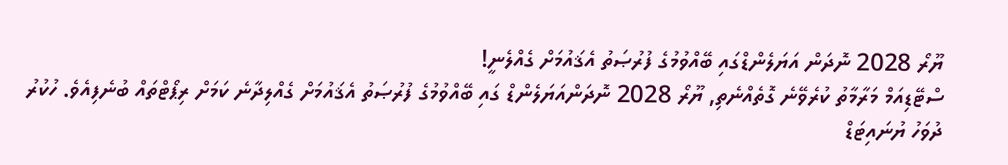ޔޫރޯ 2028 ނޮދަން އަޔަލެންޑްގައި ބޭއްވުމުގެ ފުރުޞަތު އެޤައުމަށް ގެއްލެނީ!
ސްޓޭޑިއަމް މަރާމާތު ކުރެވޭނެ ގޮތެއްނެތި, ޔޫރޯ 2028 ނޮދަންއަޔަލެންޑް ގައި ބޭއްވުމުގެ ފުރުޞަތު އެޤައުމަށް ގެއްލިދާނެ ކަމަށް ރިޕޯޓްތައް ބުނެފިއެވެ. ހުކުރު ދުވަހު ޔުނައިޓަޑް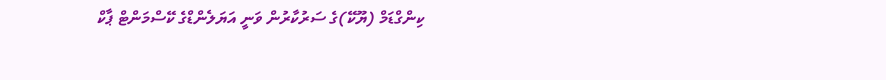ކިންގްޑަމް (ޔޫކޭ)ގެ ސަރުކާރުން ވަނީ އަޔަލެންޑްގެ ކޭސްމަންޓް ޕާކް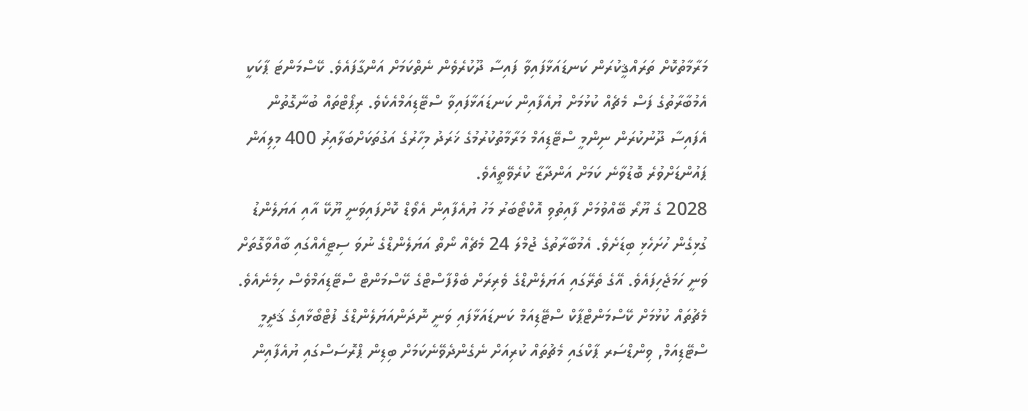މަރާމާތުކޮށް ތަރައްޤީކުރަން ކަނޑައަޅާފައިވާ ފައިސާ ދޫކުރެވެން ނެތްކަމަށް އަންގާފައެވެ. ކޭސްމަންޓަ ޕާކަކީ އެމުބާރާތުގެ ފަސް މެޗެއް ކުޅުމަށް ޔުއެފާއިން ކަނޑައަޅާފައިވާ ސްޓޭޑިއަމްއެކެވެ. ރިޕޯޓްތައް ބުނާގޮތުން އެފައިސާ ދޫނުކުރަން ނިންމީ ސްޓޭޑިއަމް މަރާމާތުކުރުމުގެ ޚަރަދު މިހާރުގެ އަގުތަކަށްބަލާއިރު 400 މިލިއަން ޕައުންޑަށްވުރެ ބޮޑުވާނެ ކަމަށް އަންދާޒާ ކުރެވޭތީއެވެ.
2028 ގެ ޔޫރޯ ބޭއްވުމަށް ފާއިތުވި އޮކްޓޯބަރު މަހު ޔުއެފާއިން އެވޯޑް ކޮށްފައިވަނީ ޔޫކޭ އާއި އަޔަލެންޑު ގުޅިގެން ހުށަހެޅި ބިޑަށެވެ. އެމުބާރާތުގެ ޖުމްލަ 24 މެޗެއް ނޯތް އަޔަލެންޑްގެ ނުވަ ސިޓީއެއްގައި ބާއްވާގޮތަށް ވަނީ ހަމަޖެހިފައެވެ. އޭގެ ތެރޭގައި އަޔަލެންޑްގެ ވެރިރަށް ބެލްފާސްޓްގެ ކޭސްމަންޓް ސްޓޭޑިއަމްވެސް ހިމެނެއެވެ.
މެޗުތައް ކުޅުމަށް ކޭސްމަންޓްޕާކް ސްޓޭޑިއަމް ކަނޑައަޅާފައި ވަނީ ނޮދަންއަޔަލެންޑްގެ ފުޓްބޯޅާއިގެ ޤަދީމީ ސްޓޭޑިއަމް, ވިންޑްސަރ ޕާކްގައި މެޗުތައް ކުރިއަށް ނެގެންދެވޭނެކަމަށް ބިޑިން ޕްރޮސަސްގައި ޔުއެފާއިން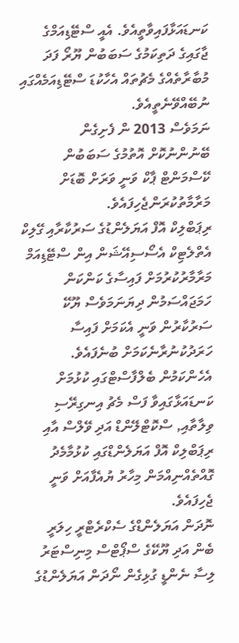ކަނޑައަޅާފައިވާތީއެވެ. އެއީ ސްޓޭޑިއަމްގެ ޖާގައިގެ ދަތިކަމުގެ ސަބަބުން ޔޫރޯ ފަދަ މުބާރާތެއްގެ މެޗުތައް އެހާކުޑަ ސްޓޭޑިއަމެއްގައި ނުބޭއްވޭނެތީއެވެ.
ނަމަވެސް 2013 ން ފެށިގެން ބޭނުންނުކޮށް އޮތުމުގެ ސަބަބުން ކޭސްމަންޓް ޕާކް ވަނީ ވަރަށް ބޮޑަށް މަރާމާތުކުރަންޖެހިފައެވެ.
ރިޕަބްލިކް އޮފް އަޔަލެންޑުގެ ސަރުކާރާއި ގޭލިކް އެތްލެޓިކް އެސޯސިއޭޝަން އިން ސްޓޭޑިއަމް މަރާމާރުކުރުމަށް ފައިސާގެ ކަންކަން ހަމަޖައްސަމުން ދިޔަނަމަވެސް ޔޫކޭ ސަރުކާރުން ވަނީ އެކަމަށް ފައިސާ ހަރަދުކުނުރާނެކަމަށް ބުނެފައެވެ. އެހެންކަމުން ބެލްފާސްޓްގައި ކުޅުމަށް ކަނޑައަޅާގައިވާ ފަސް މެޗު އިނގިރޭސި ވިލާތާއި, ސްކޮޓްލޭންޑް އަދި ވޭލްސް އާއި ރިޕަބްލިކް އޮފް އަޔަލެންޑްގައި ކުޅުމާމެދު ގޮއްތެއްނިއްމަން މިހާރު ޔުއެފާއަށް ވަނީ ޖެހިފައެވެ.
ނޮދަން އަޔަލެންޑްގެ ސެކްރެޓްރީ ހިލަރީ ބެން އަދި ޔޫކޭގެ ސްޕޯޓްސް މިނިސްޓަރު ލިސާ ނެންޑީ ގުޅިގެން ނޯދަން އަޔަލެންޑުގެ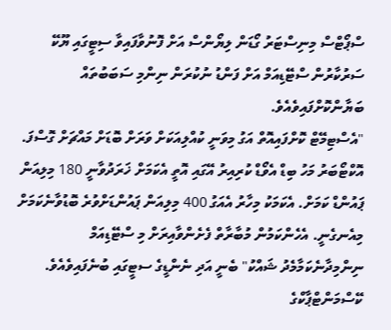ސްޕޯޓްސް މިނިސްޓަރު ގޯޑަން ލިޔޯންސް އަށް ފޮނުވާފައިވާ ސިޓީގައި ޔޫކޭ ސަރުކާރުން ސްޓޭޑިއަމް އަށް ފަންޑު ނުކުރަން ނިންމި ސަބަބުތައް ބަޔާންކޮށްފައިވެއެވެ.
"އެސްޓިމޭޓް ކޮށްފައިއޮތް އަގު މިވަނީ ކުއްލިއަކަށް ވަރަށް ބޮޑަށް މައްޗަށް ގޮސްފަ. އޮކްޓޯބަރު މަހު ބިޑް އެވޯޑް ކުރިއިރު އޭގައި އޮތީ އެކަމަށް ޚަރަދުވާނީ 180 މިލިއަން ޕައުންޑް ކަމަށް. އެކަމަކު މިހާރު އެއަގު 400 މިލިއަން ޕައުންޑަށްވުރެ ބޮޑުވާނެކަމަށް މިއެނގެނީ. އެހެންކަމުން މުބާރާތް ފެށެންވާއިރަށް މި ސްޓޭޑިއަމް ނިންމިދާނެކަމާމެދު ޝައްކު" ބެނީ އަދި ނެންޑީގެ ސޓީގައި ބުނެފައިވެއެވެ.
ކޭސްމަންޓްޕާކްގެ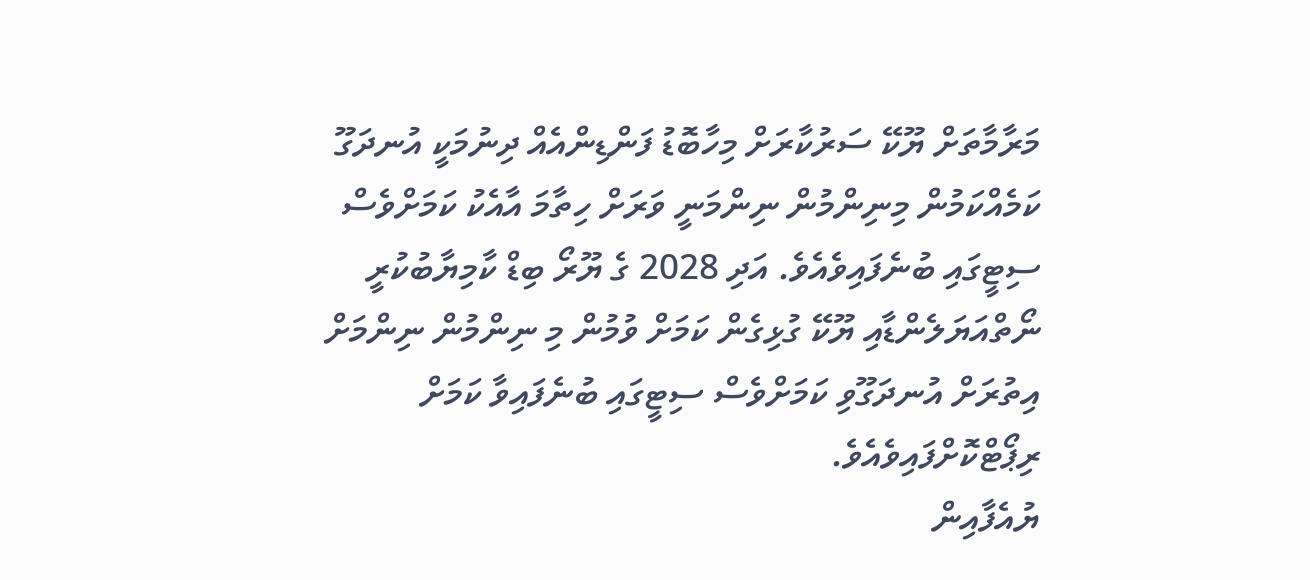މަރާމާތަށް ޔޫކޭ ސަރުކާރަށް މިހާބޮޑު ފަންޑިންއެއް ދިނުމަކީ އުނދަގޫ ކަމެއްކަމުން މިނިންމުން ނިންމަނީ ވަރަށް ހިތާމަ އާއެކު ކަމަށްވެސް ސިޓީގައި ބުނެފައިވެއެވެ. އަދި 2028 ގެ ޔޫރޯ ބިޑް ކާމިޔާބުކުރީ ނޯތްއަޔަލެންޑާއި ޔޫކޭ ގުޅިގެން ކަމަށް ވުމުން މި ނިންމުން ނިންމަށް އިތުރަށް އުނދަގޫވި ކަމަށްވެސް ސިޓީގައި ބުނެފައިވާ ކަމަށް ރިޕޯޓްކޮށްފައިވެއެވެ.
ޔުއެފާއިން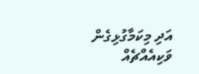އަދި މިކަމާގުޅިގެން ވަކިއެއްޗެއް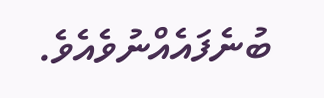ބުނެފައެއްނުވެއެވެ.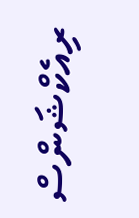ރިއެކްޝަންސް